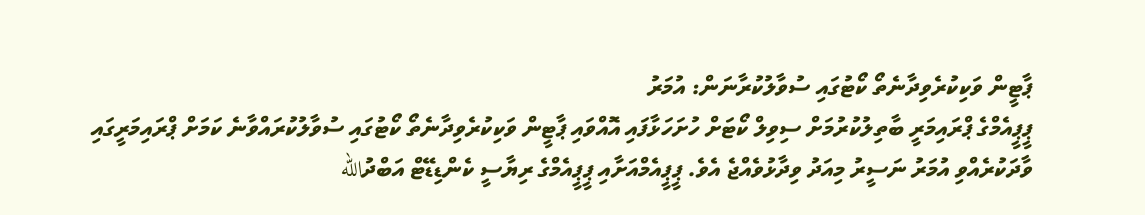ޕާޓީން ވަކިކުރެވިދާނެތޯ ކޯޓުގައި ސުވާލުކުރާނަން: އުމަރު
ޕީޕީއެމްގެ ޕްރައިމަރީ ބާތިލުކުރުމަށް ސިވިލް ކޯޓަށް ހުށަހަޅާފައި އޮއްވައި ޕާޓީން ވަކިކުރެވިދާނެތޯ ކޯޓުގައި ސުވާލުކުރައްވާނެ ކަމަށް ޕްރައިމަރީގައި ވާދަކުރެއްވި އުމަރު ނަސީރު މިއަދު ވިދާޅުވެއްޖެ އެވެ. ޕީޕީއެމްއަށާއި ޕީޕީއެމްގެ ރިޔާސީ ކެންޑިޑޭޓް އަބްދުالله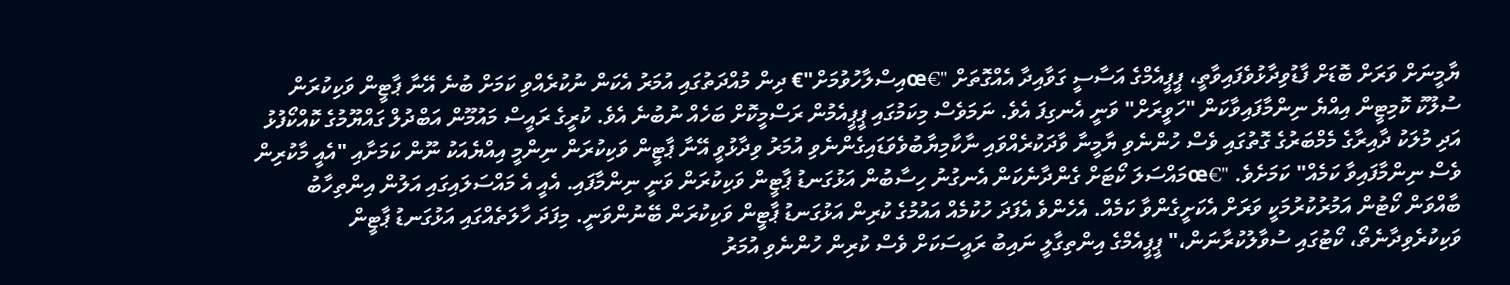ޔާމީނަށް ވަރަށް ބޮޑަށް ފާޑުވިދާޅުވެފައިވާތީ، ޕީޕީއެމްގެ އަސާސީ ގަވާއިދާ އެއްގޮތަށް "€œއިސްލާހުވުމަށް"€ ދިން މުއްދަތުގައި އުމަރު އެކަން ނުކުރެއްވި ކަމަށް ބުނެ އޭނާ ޕާޓީން ވަކިކުރަން ސުލޫކު ކޮމިޓީން އިއްޔެ ނިންމާފައިވާކަން "ހަވީރަށް" ވަނީ އެނގިފަ އެވެ. ނަމަވެސް މިކަމުގައި ޕީޕީއެމުން ރަސްމީކޮށް ބަހެއް ނުބުނެ އެވެ. ކުރީގެ ރައީސް މައުމޫން އަބްދުލް ގައްޔޫމުގެ ކޮއްކޯފުޅު އަދި މުލަކު ދާއިރާގެ މެމްބަރުގެ ގޮތުގައި ވެސް ހުންނެވި ޔާމީނާ ވާދަކުރެއްވައި ނާކާމިޔާބުވެވަޑައިގެންނެވި އުމަރު ވިދާޅުވީ އޭނާ ޕާޓީން ވަކިކުރަން ނިންމީ އިއްޔެއަކު ނޫން ކަމަށާއި "އެއީ މާކުރިން ވެސް ނިންމާފައިވާ ކަމެއް" ކަމަށެވެ. "€œމައްސަލަ ކޯޓަށް ގެންދާނެކަން އެނގުނު ހިސާބުން އަޅުގަނޑު ޕާޓީން ވަކިކުރަން ވަނީ ނިންމާފައި. އެއީ އެ މައްސަލައިގައި އަލުން އިންތިހާބު ބާއްވަން ކޯޓުން އަމުރުކުރުމަކީ ވަރަށް އެކަށީގެންވާ ކަމެއް. އެހެންވެ އެފަދަ ހުކުމެއް އައުމުގެ ކުރިން އަޅުގަނޑު ޕާޓީން ވަކިކުރަން ބޭނުންވަނީ. މިފަދަ ހާލަތެއްގައި އަޅުގަނޑު ޕާޓީން ވަކިކުރެވިދާނެތޯ، ކޯޓުގައި ސުވާލުކުރާނަން،" ޕީޕީއެމްގެ އިންތިގާލީ ނައިބު ރައީސަކަށް ވެސް ކުރިން ހުންނެވި އުމަރު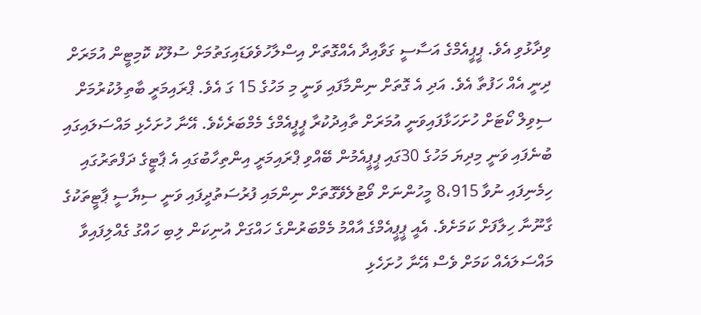ވިދާޅުވި އެވެ. ޕީޕީއެމްގެ އަސާސީ ގަވާއިދާ އެއްގޮތަށް އިސްލާހުވެވަޑައިގަތުމަށް ސުލޫކު ކޮމިޓީން އުމަރަށް ދިނީ އެއް ހަފުތާ އެވެ. އަދި އެ ގޮތަށް ނިންމާފައި ވަނީ މި މަހުގެ 15 ގަ އެވެ. ޕްރައިމަރީ ބާތިލުކުރުމަށް ސިވިލް ކޯޓަށް ހުށަހަޅާފައިވަނީ އުމަރަށް ތާއިދުކުރާ ޕީޕީއެމްގެ މެމްބަރެކެވެ. އޭނާ ހުށަހެޅި މައްސަލައިގައި ބުނެފައި ވަނީ މިދިޔަ މަހުގެ 30ގައި ޕީޕީއެމުން ބޭއްވި ޕްރައިމަރީ އިންތިހާބުގައި އެ ޕާޓީގެ ދަފްތަރުގައި ހިމެނިފައި ނުވާ 8،915 މީހުންނަށް ވޯޓުލެވޭގޮތަށް ނިންމައި ފުރުސަތުދީފައި ވަނީ ސިޔާސީ ޕާޓީތަކުގެ ގާނޫނާ ހިލާފަށް ކަމަށެވެ. އެއީ ޕީޕީއެމްގެ އާއްމު މެމްބަރުންގެ ހައްގަށް އުނިކަން ލިބި ހައްގު ގެއްލިފައިވާ މައްސަލައެއް ކަމަށް ވެސް އޭނާ ހުށަހެޅި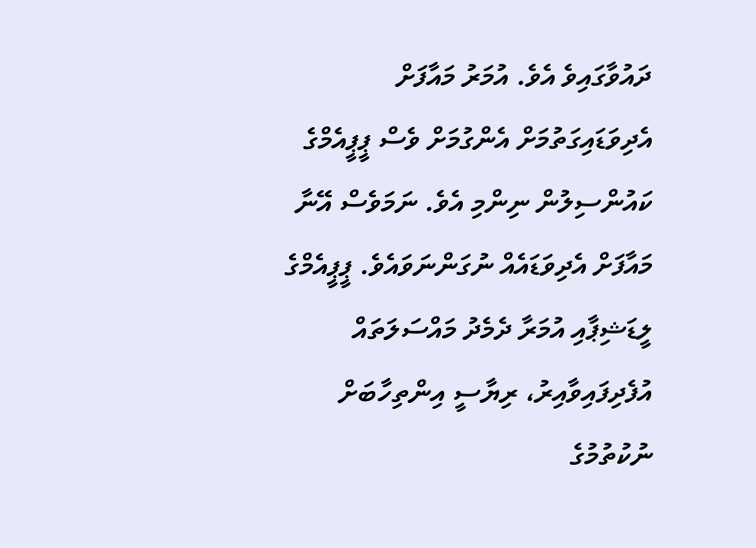ދައުވާގައިވެ އެވެ. އުމަރު މައާފަށް އެދިވަޑައިގަތުމަށް އެންގުމަށް ވެސް ޕީޕީއެމްގެ ކައުންސިލުން ނިންމި އެވެ. ނަމަވެސް އޭނާ މައާފަށް އެދިވަޑައެއް ނުގަންނަވައެވެ. ޕީޕީއެމްގެ ލީޑަޝިޕާއި އުމަރާ ދެމެދު މައްސަލަތައް އުފެދިފައިވާއިރު، ރިޔާސީ އިންތިހާބަށް ނުކުތުމުގެ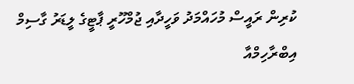ކުރިން ރައީސް މުހައްމަދު ވަހީދާއި ޖުމްހޫރީ ޕާޓީގެ ލީޑަރު ގާސިމް އިބްރާހިމްއާ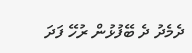ދެމެދު ދެ ބޭފުޅުން ރުހޭ ފަދަ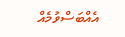އެއްބަސްވުމެއް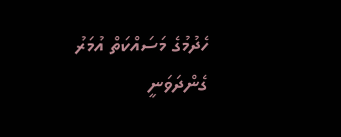ހެދުމުގެ މަސައްކަތް އުމަރު ގެންދަވަނީ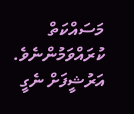މަސައްކަތް ކުރައްވަމުންނެވެ.
އަރުޝީފަށް ނެގީ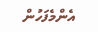އެންމެފަހުން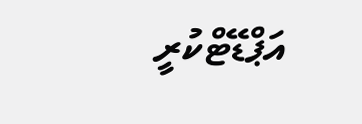އަޕްޑޭޓްކުރީ